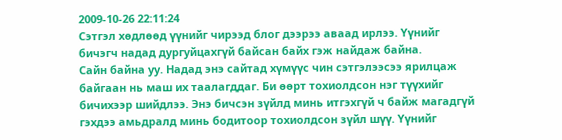2009-10-26 22:11:24
Cэтгэл хөдлөөд үүнийг чирээд блог дээрээ аваад ирлээ. Үүнийг бичэгч надад дургуйцахгүй байсан байх гэж найдаж байна.
Сайн байна уу. Надад энэ сайтад хүмүүс чин сэтгэлээсээ ярилцаж байгаан нь маш их таалагддаг. Би өөрт тохиолдсон нэг түүхийг бичихээр шийдлээ. Энэ бичсэн зүйлд минь итгэхгүй ч байж магадгүй гэхдээ амьдралд минь бодитоор тохиолдсон зүйл шүү. Үүнийг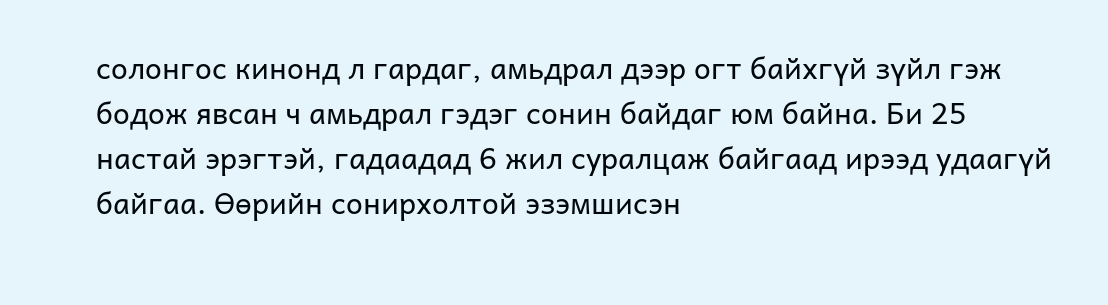солонгос кинонд л гардаг, амьдрал дээр огт байхгүй зүйл гэж бодож явсан ч амьдрал гэдэг сонин байдаг юм байна. Би 25 настай эрэгтэй, гадаадад 6 жил суралцаж байгаад ирээд удаагүй байгаа. Өөрийн сонирхолтой эзэмшисэн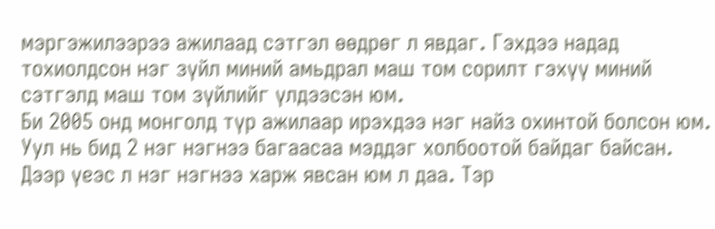мэргэжилээрээ ажилаад сэтгэл өөдрөг л явдаг. Гэхдээ надад тохиолдсон нэг зүйл миний амьдрал маш том сорилт гэхүү миний сэтгэлд маш том зүйлийг үлдээсэн юм.
Би 2005 онд монголд түр ажилаар ирэхдээ нэг найз охинтой болсон юм. Уул нь бид 2 нэг нэгнээ багаасаа мэддэг холбоотой байдаг байсан. Дээр үеэс л нэг нэгнээ харж явсан юм л даа. Тэр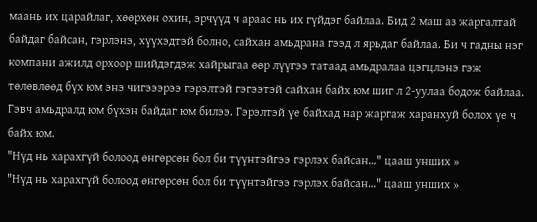маань их царайлаг, хөөрхөн охин, эрчүүд ч араас нь их гүйдэг байлаа. Бид 2 маш аз жаргалтай байдаг байсан, гэрлэнэ, хүүхэдтэй болно, сайхан амьдрана гээд л ярьдаг байлаа. Би ч гадны нэг компани ажилд орхоор шийдэгдэж хайрыгаа өөр лүүгээ татаад амьдралаа цэгцлэнэ гэж төлөвлөөд бүх юм энэ чигэээрээ гэрэлтэй гэгээтэй сайхан байх юм шиг л 2-уулаа бодож байлаа. Гэвч амьдралд юм бүхэн байдаг юм билээ. Гэрэлтэй үе байхад нар жаргаж харанхуй болох үе ч байх юм.
"Нүд нь харахгүй болоод өнгөрсөн бол би түүнтэйгээ гэрлэх байсан…" цааш унших »
"Нүд нь харахгүй болоод өнгөрсөн бол би түүнтэйгээ гэрлэх байсан…" цааш унших »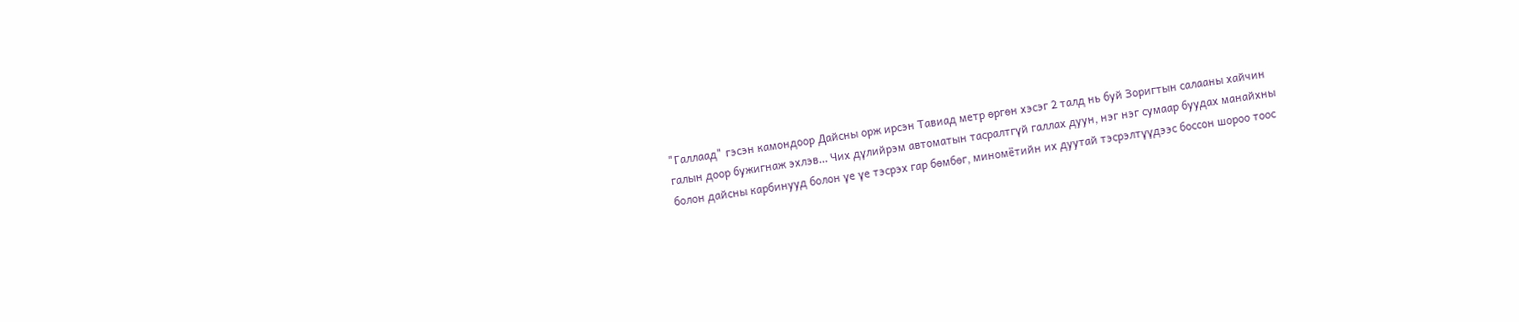"Галлаад" гэсэн камондоор Дайсны орж ирсэн Тавиад метр өргөн хэсэг 2 талд нь буй Зоригтын салааны хайчин галын доор бужигнаж эхлэв... Чих дүлийрэм автоматын тасралтгүй галлах дуун, нэг нэг сумаар буудах манайхны болон дайсны карбинууд болон үе үе тэсрэх гар бөмбөг, миномётийн их дуутай тэсрэлтүүдээс боссон шороо тоос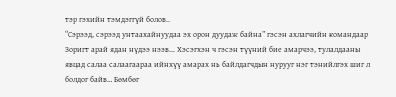тэр гэхийн тэмдэггүй болов..
“Сэрээд, сэрээд унтаахайнуудаа эх орон дуудаж байна” гэсэн ахлагчийн командаар Зоригт арай ядан нүдээ нээв... Хэсэгхэн ч гэсэн түүний бие амарчээ, тулалдааны явцад салаа салаагаараа ийнхүү амарах нь байлдагчдын нурууг нэг тэнийлгэх шиг л болдог байв… Бөмбөг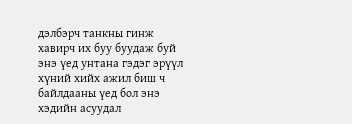дэлбэрч танкны гинж хавирч их буу буудаж буй энэ үед унтана гэдэг эрүүл хүний хийх ажил биш ч байлдааны үед бол энэ хэдийн асуудал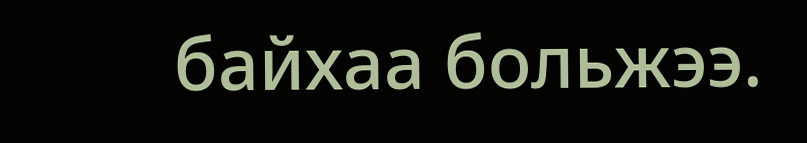байхаа больжээ.